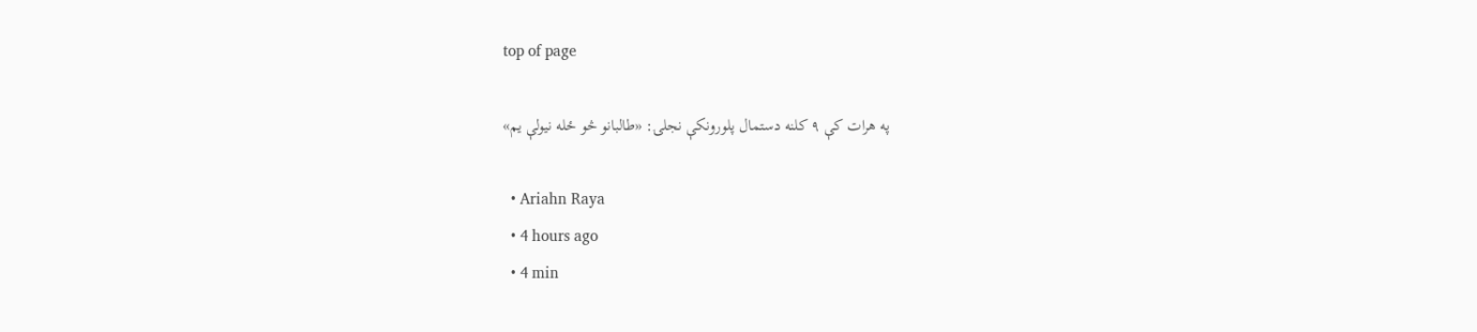top of page

په هرات کې ۹ کلنه دستمال پلورونکې نجلۍ: «طالبانو څو ځله نیولې یم»

  • Ariahn Raya
  • 4 hours ago
  • 4 min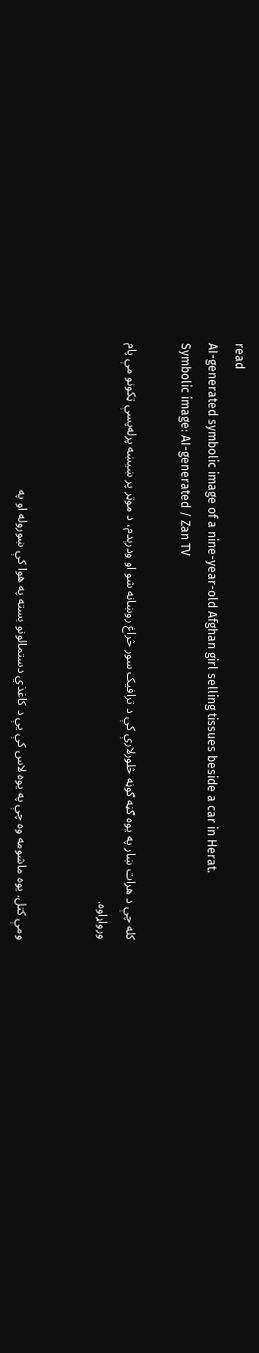read
AI-generated symbolic image of a nine-year-old Afghan girl selling tissues beside a car in Herat.
Symbolic image: AI-generated / Zan TV

کله چې د هرات ښار په یوه ګڼه ګوڼه څلورلارې کې د ترافیک سور څراغ روښانه شو او ودرېدم، د موټر پر ښیښه پرله‌پسې ټکونو مې پام ورواړاوه.


ومې کتل. یوه ماشومه وه چې په یوه لاس کې یې د کاغذي دستمالونو بسته په هوا کې ښوروله او په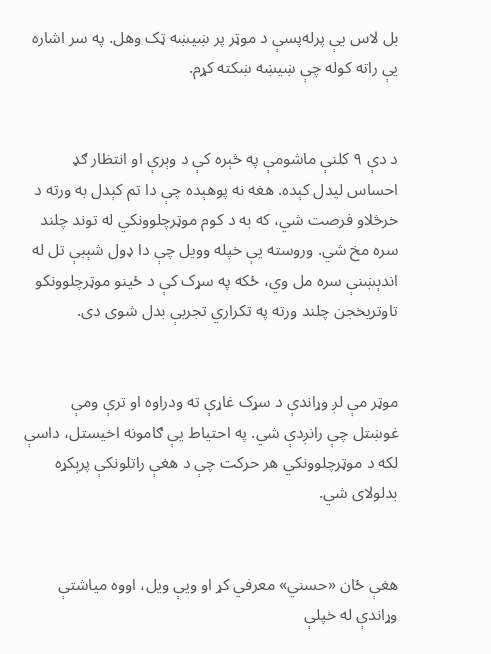بل لاس یې پرله‌پسې د موټر پر ښیښه ټک وهل. په سر اشاره یې راته کوله چې ښیښه ښکته کړم.


د دې ۹ کلنې ماشومې په څېره کې د وېرې او انتظار ګډ احساس لیدل کېده. هغه نه پوهېده چې دا تم کېدل به ورته د خرڅلاو فرصت شي، که به د کوم موټرچلوونکي له توند چلند سره مخ شي. وروسته یې خپله وویل چې دا ډول شېبې تل له اندېښنې سره مل وي، ځکه په سړک کې د ځینو موټرچلوونکو تاوتریخجن چلند ورته په تکراري تجربې بدل شوی دی.


موټر مې لږ وړاندې د سړک غاړې ته ودراوه او ترې ومې غوښتل چې رانږدې شي. په احتیاط یې ګامونه اخیستل، داسې لکه د موټرچلوونکي هر حرکت چې د هغې راتلونکې پرېکړه بدلولای شي.


هغې ځان «حسني» معرفي کړ او ویې ویل، اووه میاشتې وړاندې له خپلې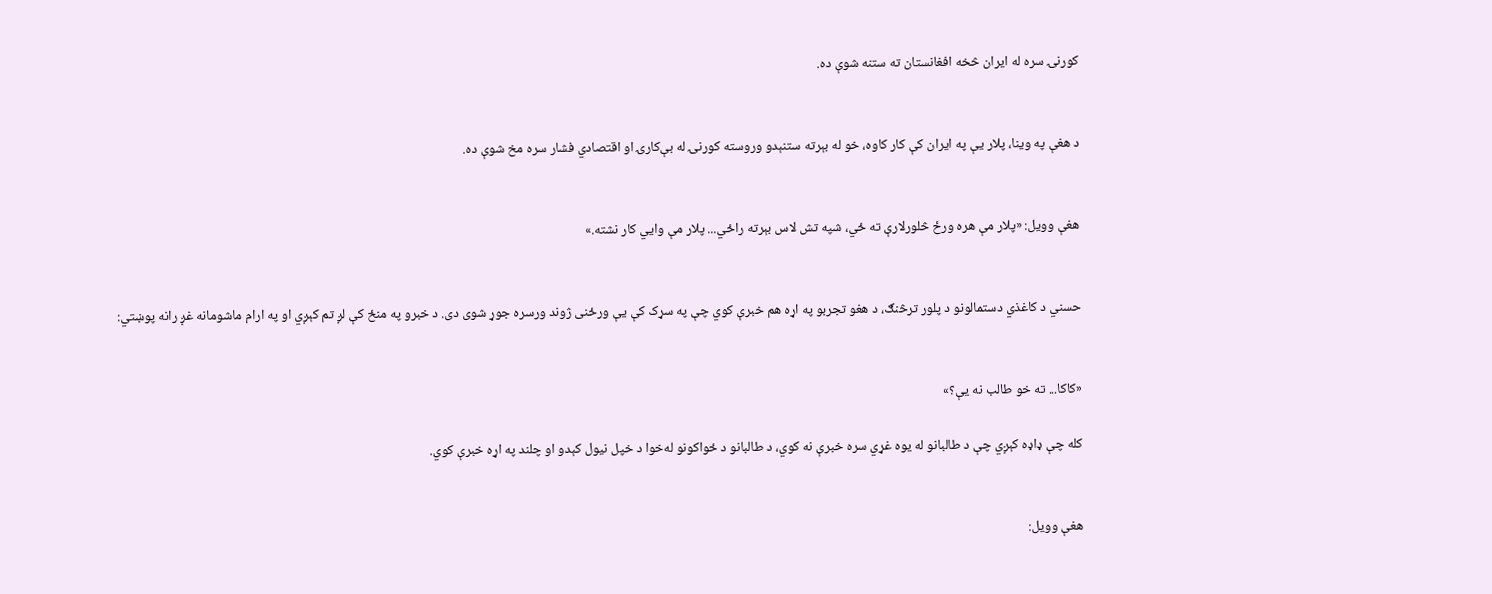کورنۍ سره له ایران څخه افغانستان ته ستنه شوې ده.


د هغې په وینا، پلار یې په ایران کې کار کاوه، خو له بېرته ستنېدو وروسته کورنۍ له بې‌کارۍ او اقتصادي فشار سره مخ شوې ده.


هغې وویل: «پلار مې هره ورځ څلورلارې ته ځي، شپه تش لاس بېرته راځي... پلار مې وایي کار نشته.»


حسني د کاغذي دستمالونو د پلور ترڅنګ، د هغو تجربو په اړه هم خبرې کوي چې په سړک کې یې ورځنی ژوند ورسره جوړ شوی دی. د خبرو په منځ کې لږ تم کېږي او په ارام ماشومانه غږ رانه پوښتي:


«کاکا... ته خو طالب نه یې؟»

کله چې ډاډه کېږي چې د طالبانو له یوه غړي سره خبرې نه کوي، د طالبانو د ځواکونو له‌خوا د خپل نیول کېدو او چلند په اړه خبرې کوي.


هغې وویل: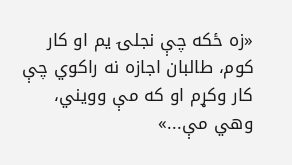«زه ځکه چې نجلۍ یم او کار کوم، طالبان اجازه نه راکوي چې کار وکړم او که مې وویني، وهي مې...»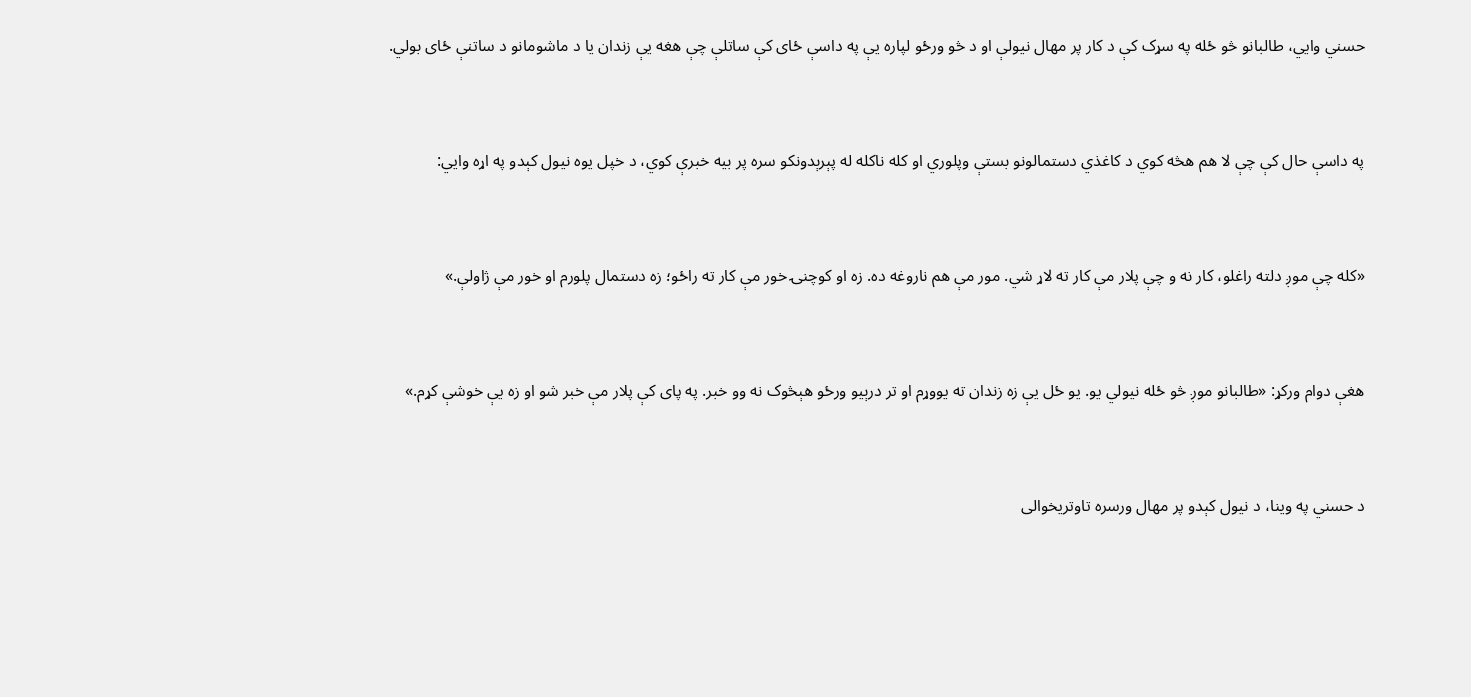حسني وایي، طالبانو څو ځله په سړک کې د کار پر مهال نیولې او د څو ورځو لپاره یې په داسې ځای کې ساتلې چې هغه یې زندان یا د ماشومانو د ساتنې ځای بولي.


په داسې حال کې چې لا هم هڅه کوي د کاغذي دستمالونو بستې وپلوري او کله ناکله له پېرېدونکو سره پر بیه خبرې کوي، د خپل یوه نیول کېدو په اړه وایي:


«کله چې موږ دلته راغلو، کار نه و چې پلار مې کار ته لاړ شي. مور مې هم ناروغه ده. زه او کوچنۍ خور مې کار ته راځو؛ زه دستمال پلورم او خور مې ژاولې.»


هغې دوام ورکړ: «طالبانو موږ څو ځله نیولي یو. یو ځل یې زه زندان ته یووړم او تر درېیو ورځو هېڅوک نه وو خبر. په پای کې پلار مې خبر شو او زه یې خوشې کړم.»


د حسني په وینا، د نیول کېدو پر مهال ورسره تاوتریخوالی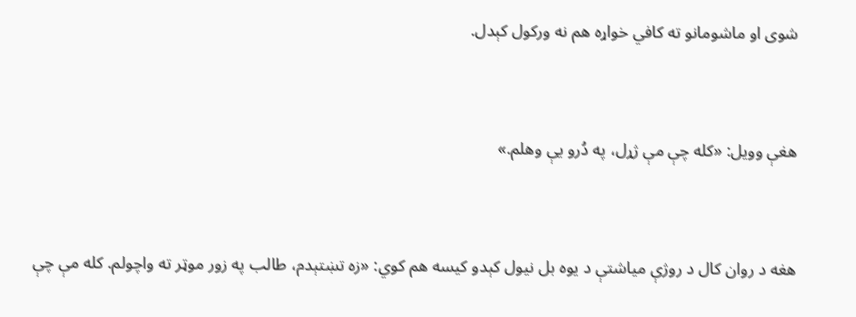شوی او ماشومانو ته کافي خواړه هم نه ورکول کېدل.


هغې وویل: «کله چې مې ژړل، په دُرو یې وهلم.»


هغه د روان کال د روژې میاشتې د یوه بل نیول کېدو کیسه هم کوي: «زه تښتېدم، طالب په زور موټر ته واچولم. کله مې چې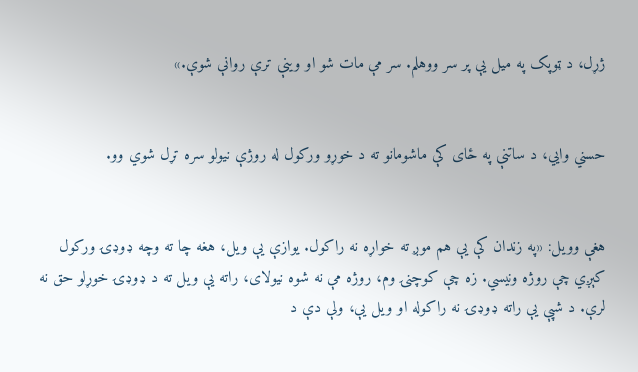ژړل، د ټوپک په میل یې پر سر ووهلم. سر مې مات شو او وینې ترې روانې شوې.»


حسني وایي، د ساتنې په ځای کې ماشومانو ته د خوړو ورکول له روژې نیولو سره تړل شوي وو.


هغې وویل: «په زندان کې یې هم موږ ته خواړه نه راکول. یوازې یې ویل، هغه چا ته وچه ډوډۍ ورکول کېږي چې روژه ونیسي. زه چې کوچنۍ وم، روژه مې نه شوه نیولای، راته یې ویل ته د ډوډۍ خوړلو حق نه لرې. د شپې یې راته ډوډۍ نه راکوله او ویل یې، ولې دې د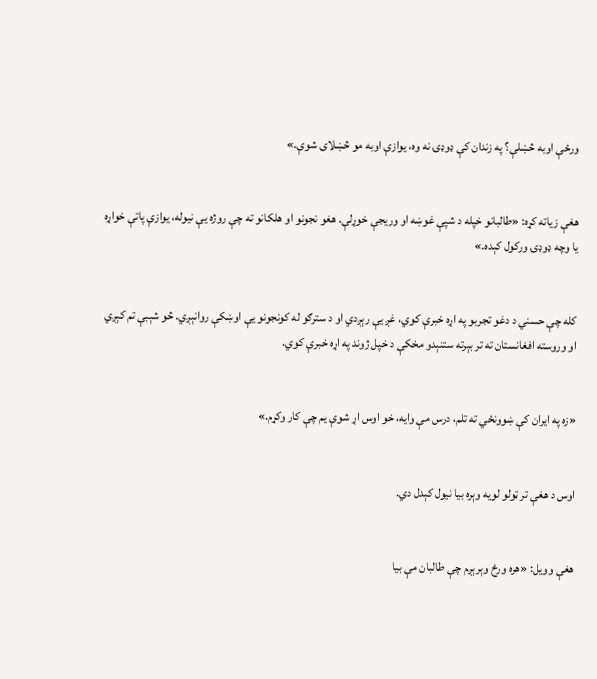ورځې اوبه څښلې؟ په زندان کې ډوډۍ نه وه، یوازې اوبه مو څښلای شوې.»


هغې زیاته کړه: «طالبانو خپله د شپې غوښه او وریجې خوړلې. هغو نجونو او هلکانو ته چې روژه یې نیوله، یوازې پاتې خواړه یا وچه ډوډۍ ورکول کېده.»


کله چې حسني د دغو تجربو په اړه خبرې کوي، غږ یې رېږدي او د سترګو له کونجونو یې اوښکې روانېږي. څو شېبې تم کېږي او وروسته افغانستان ته تر بېرته ستنېدو مخکې د خپل ژوند په اړه خبرې کوي.


«زه په ایران کې ښوونځي ته تلم، درس مې وایه، خو اوس اړ شوې یم چې کار وکړم.»


اوس د هغې تر ټولو لویه وېره بیا نیول کېدل دي.


هغې وویل: «هره ورځ وېرېږم چې طالبان مې بیا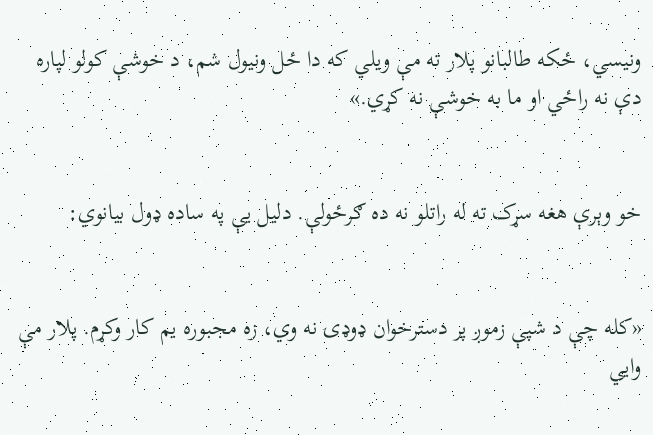ونیسي، ځکه طالبانو پلار ته مې ویلي که دا ځل ونیول شم، د خوشې کولو لپاره دې نه راځي او ما به خوشې نه کړي.»


خو وېرې هغه سړک ته له راتلو نه ده ګرځولې. دلیل یې په ساده ډول بیانوي:


«کله چې د شپې زموږ پر دسترخوان ډوډۍ نه وي، زه مجبوره یم کار وکړم. پلار مې وایي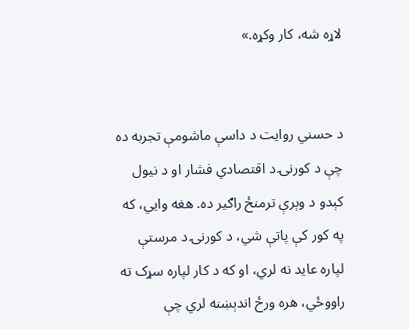لاړه شه، کار وکړه.»


د حسني روایت د داسې ماشومې تجربه ده چې د کورنۍ د اقتصادي فشار او د نیول کېدو د وېرې ترمنځ راګیر ده. هغه وایي، که په کور کې پاتې شي، د کورنۍ د مرستې لپاره عاید نه لري، او که د کار لپاره سړک ته راووځي، هره ورځ اندېښنه لري چې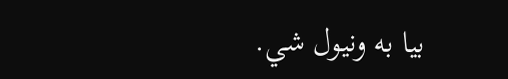بیا به ونیول شي.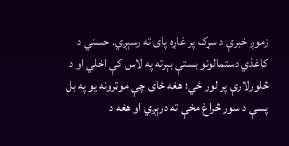زموږ خبرې د سړک پر غاړه پای ته رسېږي. حسني د کاغذي دستمالونو بستې بېرته په لاس کې اخلي او د څلورلارې پر لور ځي؛ هغه ځای چې موټرونه یو په بل پسې د سور څراغ مخې ته درېږي او هغه د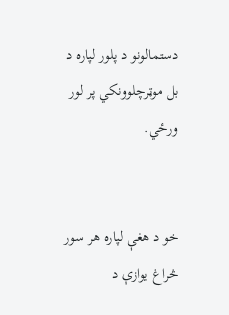دستمالونو د پلور لپاره د بل موټرچلوونکي پر لور ورځي.


خو د هغې لپاره هر سور څراغ یوازې د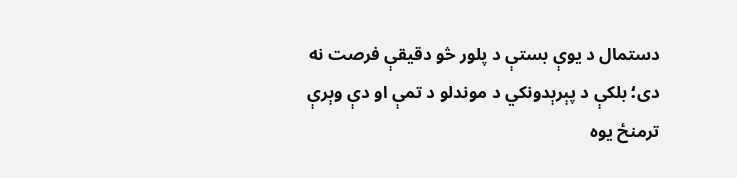دستمال د یوې بستې د پلور څو دقیقې فرصت نه دی؛ بلکې د پېرېدونکي د موندلو د تمې او دې وېرې ترمنځ یوه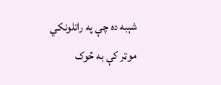شېبه ده چې په راتلونکي موټر کې به څوک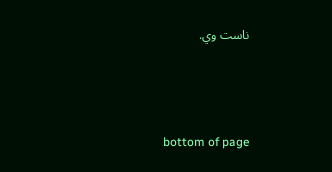ناست وي.



bottom of page